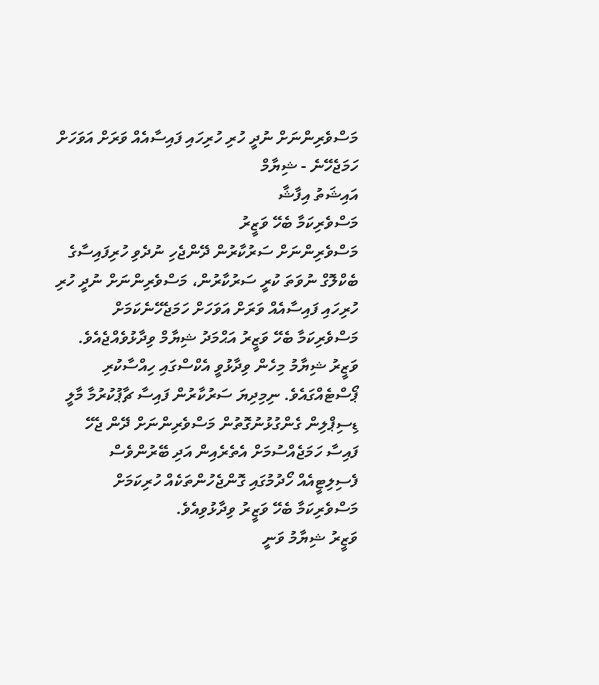މަސްވެރިންނަށް ނުދީ ހުރި ހުރިހައި ފައިސާއެއް ވަރަށް އަވަހަށް ހަމަޖެހޭނެ - ޝިޔާމް
އައިޝަތު އިފާޝާ
މަސްވެރިކަމާ ބެހޭ ވަޒީރު
މަސްވެރިންނަށް ސަރުކާރުން ދޭންޖެހި ނުދެވި ހުރިފައިސާގެ ބެކްލޮގް ނުވަތަ ކުރީ ސަރުކާރުން، މަސްވެރިންނަށް ނުދީ ހުރި ހުރިހައި ފައިސާއެއް ވަރަށް އަވަހަށް ހަމަޖެހޭނެކަމަށް މަސްވެރިކަމާ ބެހޭ ވަޒީރު އަޙްމަދު ޝިޔާމް ވިދާޅުވެއްޖެއެވެ.
ވަޒީރު ޝިޔާމު މިހެން ވިދާޅުވީ އެކްސްގައި ހިއްސާކުރި ޕޯސްޓެއްގައެވެ. ނިމިދިޔަ ސަރުކާރުން ފައިސާ ޗާޕުކުރުމާ މާލީ ޑިސިޕްލިން ގެންގުޅުނުގޮތުން މަސްވެރިންނަށް ދޭން ޖެހޭ ފައިސާ ހަމަޖެއްސުމަށް އެތެރެއިން އަދި ބޭރުންވެސް ފެސިލިޓީއެއް ހޯދުމުގައި ގޮންޖެހުންތަކެއް ހުރިކަމަށް މަސްވެރިކަމާ ބެހޭ ވަޒީރު ވިދާޅުވިއެވެ.
ވަޒީރު ޝިޔާމު ވަނީ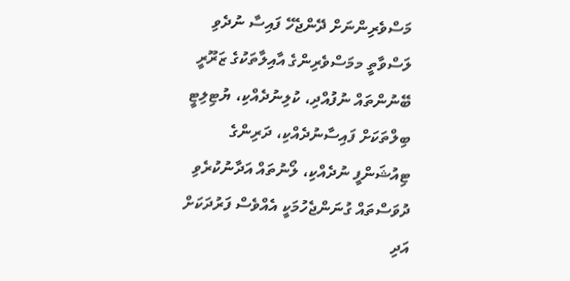މަސްވެރިންނަށް ދޭންޖެހޭ ފައިސާ ނުދެވި ލަސްވާތީ މމަސްވެރިންގެ އާއިލާތަކުގެ ޒަރޫރީ ބޭނުންތައް ނުފުއްދި، ކުލިނުދެއްކި، ޔުޓިލިޓީ ބިލްތަކަށް ފައިސާނުދެއްކި، ދަރިންގެ ޓިއުޝަންފީ ނުދެއްކި، ލޯނުތައް އަދާނުކުރެވި ދުވަސްތައް ގުނަންޖެހުމަކީ އެއްވެސް ފަރުދަކަށް އަދި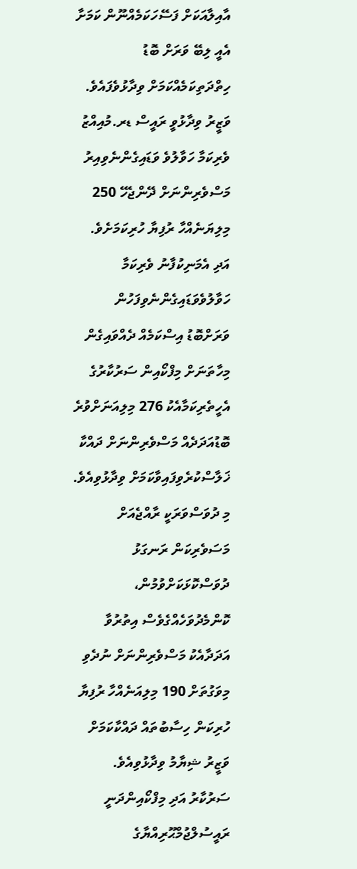އާއިލާއަކަށް ފަސޭހަކަމެއްނޫން ކަމަށާ އެއީ ލިބޭ ވަރަށް ބޮޑު ހިތްދަތިކަމެއްކަމަށް ވިދާޅުވެފައެވެ.
ވަޒީރު ވިދާޅުވީ ރައީސް ޑރ.މުއިއްޒު ވެރިކަމާ ހަވާލުވެ ވަޑައިގެންނެވިއިރު މަސްވެރިންނަށް ދޭންޖެހޭ 250 މިލިޔަނެއްހާ ރުފިޔާ ހުރިކަމަށެވެ. އަދި އެމަނިކުފާނު ވެރިކަމާ ހަވާލުވެވަޑައިގެންނެވިފަހުން ވަރަށްބޮޑު އިސްކަމެއް ދެއްވައިގެން މިހާތަނަށް މިފްކޯއިން ސަރުކާރުގެ އެހީތެރިކަމާއެކު 276 މިލިއަނަށްވުރެ ބޮޑުއަދަދެއް މަސްވެރިންނަށް ދައްކާ ޚަލާސްކުރެވިފައިވާކަމަށް ވިދާޅުވިއެވެ.
މި ދުވަސްވަރަކީ ރާއްޖެއަށް މަސަވެރިކަން ރަނގަޅު ދުވަސްކޮޅަކަށްވުމުން، ކޮންމެދުވަހެއްގެވެސް އިތުރުވާ އަދަދާއެކު މަސްވެރިންނަށް ނުދެވި މިވަގުތަށް 190 މިލިއަނެއްހާ ރުފިޔާ ހުރިކަން ހިސާބުތައް ދައްކާކަމަށް ވަޒީރު ޝިޔާމު ވިދާޅުވިއެވެ.
ސަރުކާރު އަދި މިފްކޯއިންދަނީ ރައީސުލްޖުމްޙޫރިއްޔާގެ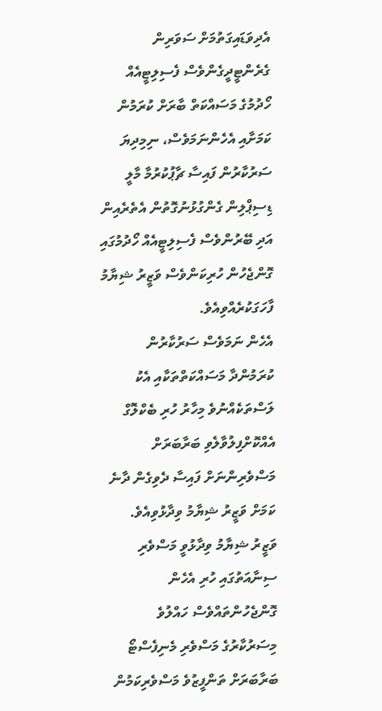އެދިވަޑައިގަތުމަށް ސަވަރިން ގެރެންޓީދީގެންވެސް ފެސިލިޓީއެއް ހޯދުމުގެ މަސައްކަތް ބާރަށް ކުރަމުން ކަމަށާއި އެހެންނަމަވެސް، ނިމިދިޔަ ސަރުކާރުން ފައިސާ ޗާޕުކުރުމާ މާލީ ޑިސިޕްލިން ގެންގުޅުނުގޮތުން އެތެރެއިން އަދި ބޭރުންވެސް ފެސިލިޓީއެއް ހޯދުމުގައި ގޮންޖެހުން ހުރިކަންވެސް ވަޒީރު ޝިޔާމު ފާހަގަކުރެއްވިއެވެ.
އެހެން ނަމަވެސް ސަރުކާރުން ކުރަމުންދާ މަސައްކަތްތަކާއި އެކު ލަސްތަކެއްނުވެ މިހާރު ހުރި ބެކްލޮގް އެއްކޮށްފިލުވާލެވި ބަރާބަރަށް މަސްވެރިންނަށް ފައިސާ ދެވިގެން ދާނެ ކަމަށް ވަޒީރު ޝިޔާމު ވިދާޅުވިއެވެ.
ވަޒީރު ޝިޔާމު ވިދާޅުވީ މަސްވެރި ސިނާއަތުގައި ހުރި އެހެން ގޮންޖެހުންތައްވެސް ހައްލުވެ މިސަރުކާރުގެ މަސްވެރި މެނިފެސްޓޯ ބަރާބަރަށް ތަންފީޒުވެ މަސްވެރިކަމުން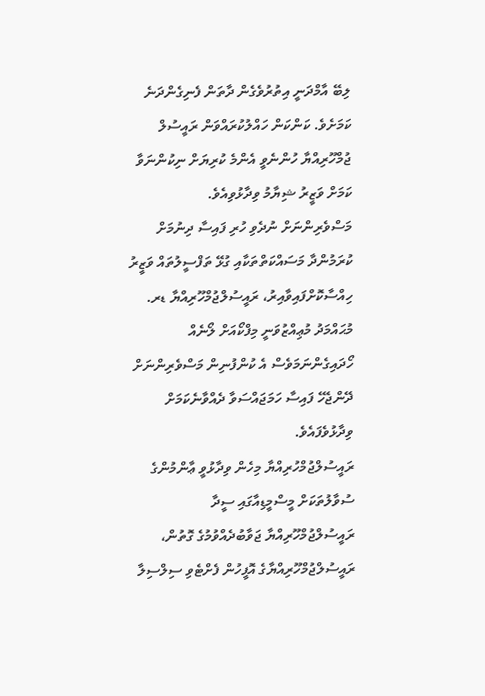ލިބޭ އާމްދަނީ އިތުރުވެގެން ދާތަން ފެނިގެންދަނެ ކަމަށެވެ. ކަންކަން ހައްލުކުރައްވަން ރައީސުލް ޖުމްހޫރިއްޔާ ހުންނެވީ އެންމެ ކުރިޔަށް ނިކުންނަވާ ކަމަށް ވަޒީރު ޝިޔާމު ވިދާޅުވިއެވެ.
މަސްވެރިންނަށް ނުދެވި ހުރި ފައިސާ ދިނުމަށް ކުރަމުންދާ މަސައްކަތްތަކާއި ގުޅޭ ތަފްސީލުތައް ވަޒީރު ހިއްސާކޮށްފައިވާއިރު، ރައީސުލްޖުމްހޫރިއްޔާ ޑރ. މުޙައްމަދު މުޢިއްޒުވަނީ މިފްކޯއަށް ލޯނެއް ހޯދައިގެންނަމަވެސް އެ ކުންފުނިން މަސްވެރިންނަށް ދޭންޖެހޭ ފައިސާ ހަމަޖައްސަވާ ދެއްވާނެކަމަށް ވިދާޅުވެފައެވެ.
ރައީސުލްޖުމްހުރިއްޔާ މިހެން ވިދާޅުވީ ޢާންމުންގެ ސުވާލުތަކަށް މީސްމީޑިއާގައި ސީދާ ރައީސުލްޖުމްހޫރިއްޔާ ޖަވާބުދެއްވުމުގެ ގޮތުން، ރައީސުލްޖުމްހޫރިއްޔާގެ އޮފީހުން ފެށްޓެވި ސިލްސިލާ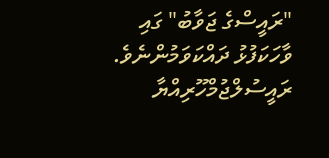"ރައީސްގެ ޖަވާބު" ގައި ވާހަކަފުޅު ދައްކަވަމުންނެވެ.
ރައީސުލްޖުމްހޫރިއްޔާ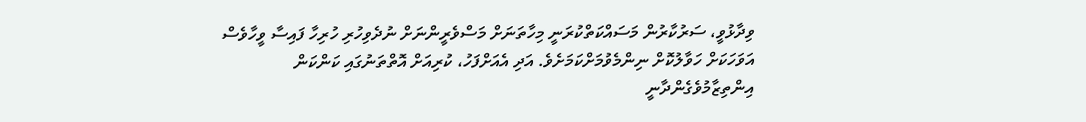ވިދާޅުވީ، ސަރުކާރުން މަސައްކަތްކުރަނީ މިހާތަނަށް މަސްވެރީންނަށް ނުދެވިހުރި ހުރިހާ ފައިސާ ވީހާވެސް އަވަހަކަށް ހަވާލުކޮށް ނިންމެވުމަށްކަމަށެވެ. އަދި އެއަށްފަހު، ކުރިއަށް އޮތްތަނުގައި ކަންކަން އިންތިޒާމުވެގެންދާނީ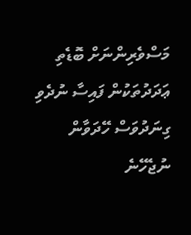މަސްވެރިންނަށް ބޮޑެތި ޢަދަދުތަކުން ފައިސާ ނުދެވި ގިނަދުވަސް ހޭދަވާން ނުޖެހޭނެ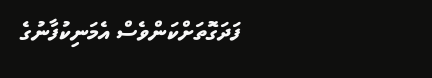ފަދަގޮތަށްކަންވެސް އެމަނިކުފާނުގެ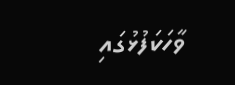ވާހަކަފުޅުގައި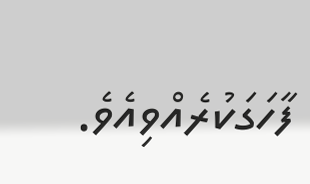ފާހަގަކުރެއްވިއެވެ.